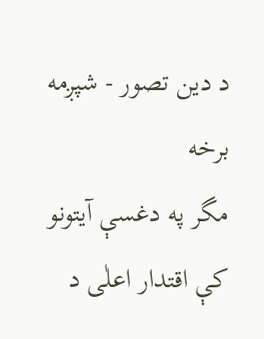د دين تصور - شپږمه برخه
مگر په دغسې آيتونو کې اقتدار اعلٰى د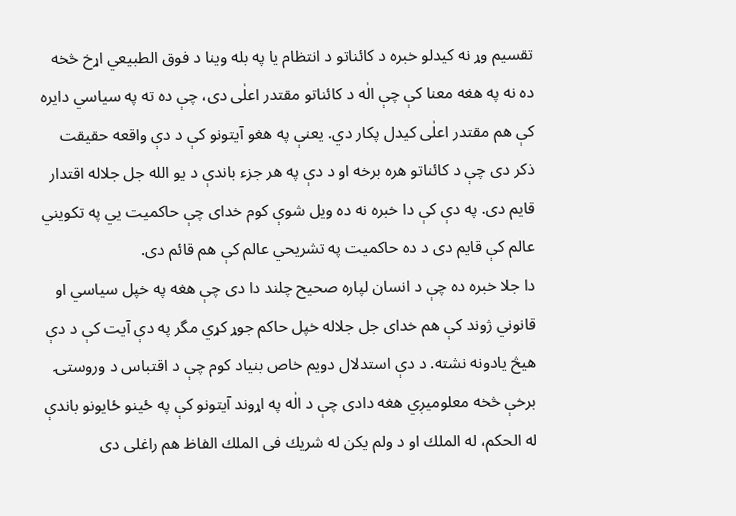تقسيم وړ نه کيدلو خبره د کائناتو د انتظام يا په بله وينا د فوق الطبيعي اړخ څخه ده نه په هغه معنا کې چې الٰه د کائناتو مقتدر اعلٰى دى، چې ده ته په سياسي دايره کې هم مقتدر اعلٰى کيدل پکار دي. يعنې په هغو آيتونو کې د دې واقعه حقيقت ذکر دى چې د کائناتو هره برخه او د دې په هر جزء باندې د يو الله جل جلاله اقتدار قايم دى. په دې کې دا خبره نه ده ويل شوې کوم خداى چې حاکميت يي په تکويني عالم کې قايم دى د ده حاکميت په تشريحي عالم کې هم قائم دى.
دا جلا خبره ده چې د انسان لپاره صحيح چلند دا دى چې هغه په خپل سياسي او قانوني ژوند کې هم خداى جل جلاله خپل حاکم جوړ کړي مگر په دې آيت کې د دې هيڅ يادونه نشته. د دې استدلال دويم خاص بنياد کوم چې د اقتباس د وروستۍ برخې څخه معلوميږي هغه دادى چې د الٰه په اړوند آيتونو کې په ځينو ځايونو باندې له الحکم، له الملك او د ولم يکن له شريك فى الملك الفاظ هم راغلى دى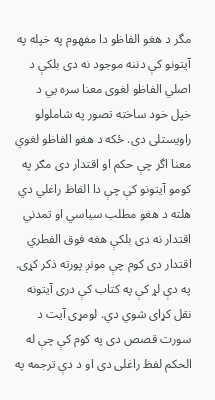مگر د هغو الفاظو دا مفهوم په خپله په آيتونو کې دننه موجود نه دى بلکې د اصلي الفاظو لغوى معنا سره يي د خپل خود ساخته تصور په شاملولو راويستلى دى. ځکه د هغو الفاظو لغوي معنا اگر چې حکم او اقتدار دى مګر په کومو آيتونو کې چې دا الفاظ راغلي دي هلته د هغو مطلب سياسي او تمدني اقتدار نه دى بلکې هغه فوق الفطري اقتدار دى کوم چې مونږ پورته ذکر کړى. په دې لړ کې په کتاب کې درى آيتونه نقل کړاى شوي دي. لومړى آيت د سورت قصص دى په کوم کې چې له الحکم لفظ راغلى دى او د دې ترجمه په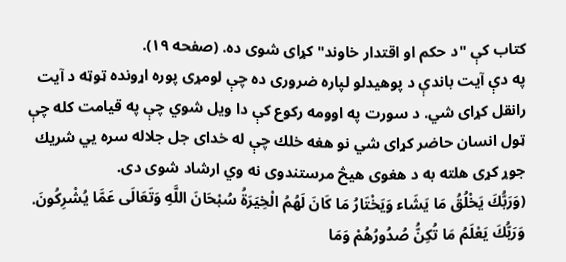کتاب کې "د حکم او اقتدار خاوند" کړاى شوى ده. (صفحه ١٩).
په دې آيت باندې د پوهيدلو لپاره ضرورى ده چې لومړى پوره اړونده ټوټه د آيت رانقل کړاى شي. د سورت په اوومه رکوع کې دا ويل شوي چې په قيامت کله چې ټول انسان حاضر کړاى شي نو هغه خلك چې له خداى جل جلاله سره يي شريك جوړ کړى هلته به د هغوى هيڅ مرستندوى نه وي ارشاد شوى دى.
(وَرَبُّكَ يَخْلُقُ مَا يَشَاء وَيَخْتَارُ مَا كَانَ لَهُمُ الْخِيَرَةُ سُبْحَانَ اللَّهِ وَتَعَالَى عَمَّا يُشْرِكُونَ. وَرَبُّكَ يَعْلَمُ مَا تُكِنُّ صُدُورُهُمْ وَمَا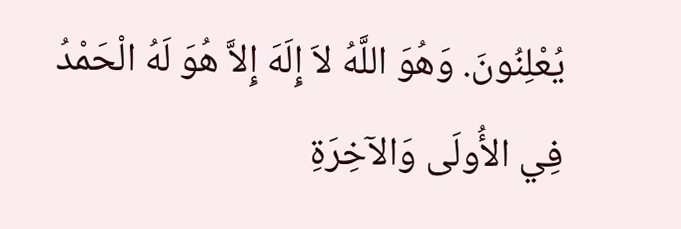يُعْلِنُونَ. وَهُوَ اللَّهُ لاَ إِلَهَ إِلاَّ هُوَ لَهُ الْحَمْدُ فِي الأُولَى وَالآخِرَةِ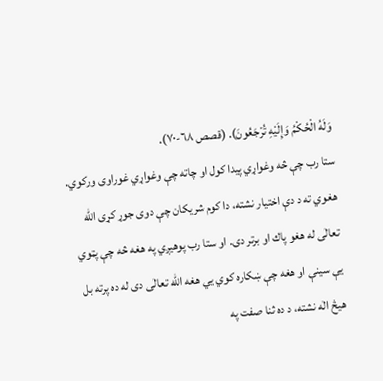وَلَهُ الْحُكْمُ وَإِلَيْهِ تُرْجَعُونَ). (قصص ٦٨-٧٠).
ستا رب چې څه وغواړي پيدا کول او چاته چې وغواړي غوراوى ورکوي. هغوي ته د دې اختيار نشته، دا کوم شريکان چې دوى جوړ کړى الله تعالٰى له هغو پاك او برتر دى. او ستا رب پوهيږي په هغه څه چې پټوي يې سينې او هغه چې ښکاره کوي يي هغه الله تعالٰى دى له ده پرته بل هيڅ الٰه نشته، د ده ثنا صفت په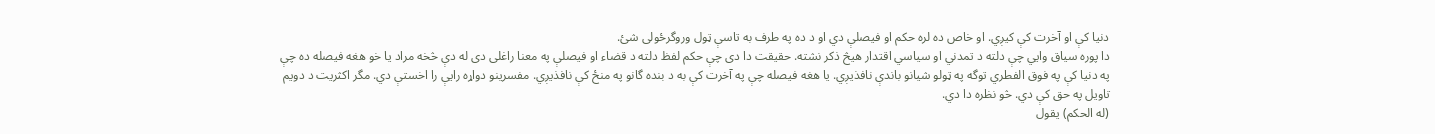دنيا کې او آخرت کې کيږي. او خاص ده لره حکم او فيصلې دي او د ده په طرف به تاسې ټول وروگرځولى شئ.
دا پوره سياق وايي چې دلته د تمدني او سياسي اقتدار هيڅ ذکر نشته. حقيقت دا دى چې حکم لفظ دلته د قضاء او فيصلې په معنا راغلى دى له دې څخه مراد يا خو هغه فيصله ده چې په دنيا کې په فوق الفطري توگه په ټولو شيانو باندې نافذيږي. يا هغه فيصله چې په آخرت کې به د بنده گانو په منځ کې نافذيږي. مفسرينو دواړه رايې را اخستې دي. مگر اکثريت د دويم تاويل په حق کې دي. څو نظره دا دي.
(له الحکم) يقول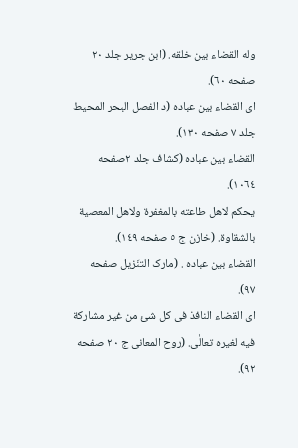وله القضاء بين خلقه. (ابن جرير جلد ٢٠ صفحه ٦٠).
اى القضاء بين عباده (د الفصل البحر المحيط جلد ٧ صفحه ١٣٠).
القضاء بين عباده (کشاف جلد ٢صفحه ١٠٦٤).
يحکم لاهل طاعته بالمغفرة ولاهل المعصية بالشقاوة. (خازن ج ٥ صفحه ١٤٩).
القضاء بين عباده . (مارک التنَزيل صفحه ٩٧).
اى القضاء النافذ فى کل شئ من غير مشارکة فيه لغيره تعالٰى. (روح المعانى ج ٢٠ صفحه ٩٢).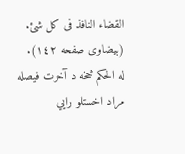القضاء النافذ فى کل شئ. (بيضاوى صفحه ١٤٢).
له الحکم څخه د آخرت فيصله مراد اخستلو رايي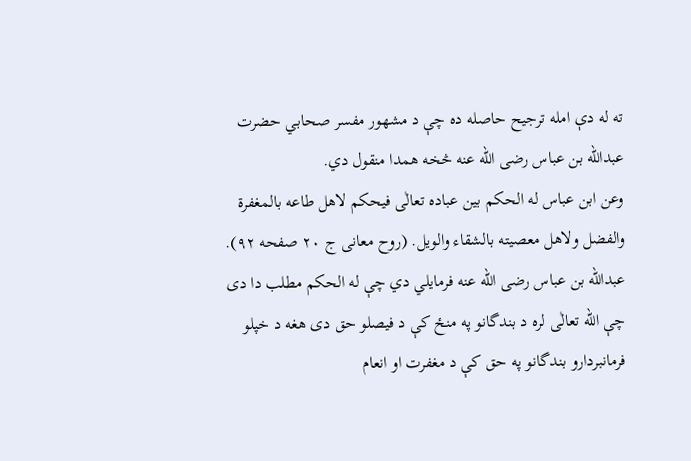ته له دې امله ترجيح حاصله ده چې د مشهور مفسر صحابي حضرت عبدالله بن عباس رضى الله عنه څخه همدا منقول دي.
وعن ابن عباس له الحکم بين عباده تعالٰى فيحکم لاهل طاعه بالمغفرة والفضل ولاهل معصيته بالشقاء والويل. (روح معانى ج ٢٠ صفحه ٩٢).
عبدالله بن عباس رضى الله عنه فرمايلي دي چې له الحکم مطلب دا دى چې الله تعالٰى لره د بندگانو په منځ کې د فيصلو حق دى هغه د خپلو فرمانبردارو بندگانو په حق کې د مغفرت او انعام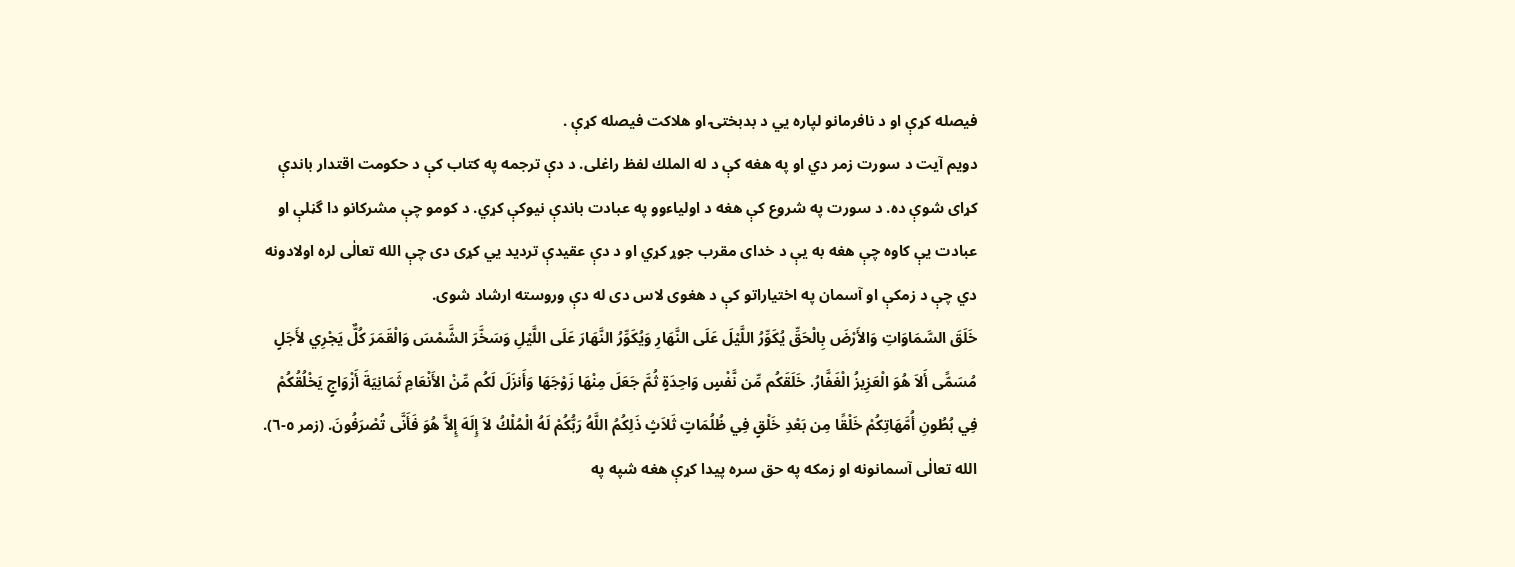فيصله کړې او د نافرمانو لپاره يي د بدبختۍ او هلاکت فيصله کړې .
دويم آيت د سورت زمر دي او په هغه کې د له الملك لفظ راغلى. د دې ترجمه په کتاب کې د حکومت اقتدار باندې کړاى شوې ده. د سورت په شروع کې هغه د اولياءوو په عبادت باندې نيوکې کړي. د کومو چې مشرکانو دا گڼلې او عبادت يې کاوه چې هغه به يې د خداى مقرب جوړ کړي او د دې عقيدې ترديد يي کړى دى چې الله تعالٰى لره اولادونه دي چې د زمکې او آسمان په اختياراتو کې د هغوى لاس دى له دې وروسته ارشاد شوى.
خَلَقَ السَّمَاوَاتِ وَالأَرْضَ بِالْحَقِّ يُكَوِّرُ اللَّيْلَ عَلَى النَّهَارِ وَيُكَوِّرُ النَّهَارَ عَلَى اللَّيْلِ وَسَخَّرَ الشَّمْسَ وَالْقَمَرَ كُلٌّ يَجْرِي لأَجَلٍ مُسَمًّى أَلاَ هُوَ الْعَزِيزُ الْغَفَّارُ. خَلَقَكُم مِّن نَّفْسٍ وَاحِدَةٍ ثُمَّ جَعَلَ مِنْهَا زَوْجَهَا وَأَنزَلَ لَكُم مِّنْ الأَنْعَامِ ثَمَانِيَةَ أَزْوَاجٍ يَخْلُقُكُمْ فِي بُطُونِ أُمَّهَاتِكُمْ خَلْقًا مِن بَعْدِ خَلْقٍ فِي ظُلُمَاتٍ ثَلاَثٍ ذَلِكُمُ اللَّهُ رَبُّكُمْ لَهُ الْمُلْكُ لاَ إِلَهَ إِلاَّ هُوَ فَأَنَّى تُصْرَفُونَ. (زمر ٥-٦).
الله تعالٰى آسمانونه او زمکه په حق سره پيدا کړې هغه شپه په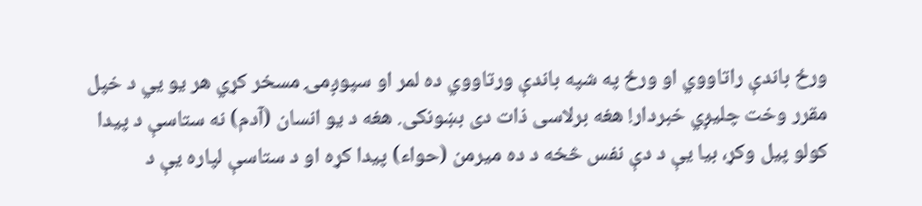ورځ باندې راتاووي او ورځ په شپه باندې ورتاووي ده لمر او سپوږمۍ مسخر کړي هر يو يي د خپل مقرر وخت چليږي خبردار! هغه برلاسى ذات دى بښونکى. هغه د يو انسان (آدم) نه ستاسې د پيدا کولو پيل وکړ، بيا يې د دې نفس څخه د ده ميرمن (حواء) پيدا کړه او د ستاسې لپاره يې د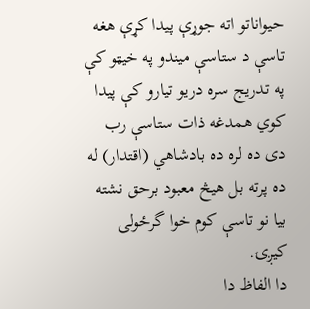حيواناتو اته جوړې پيدا کړې هغه تاسې د ستاسې ميندو په خيټو کې په تدريج سره دريو تيارو کې پيدا کوي همدغه ذات ستاسې رب دى ده لره ده بادشاهي (اقتدار) له ده پرته بل هيڅ معبود برحق نشته بيا نو تاسې کوم خوا گرځولى کيږۍ.
دا الفاظ دا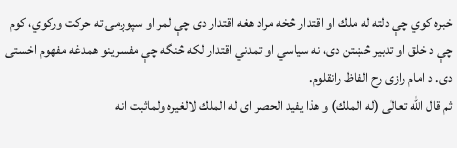خبره کوي چې دلته له ملك او اقتدار څخه مراد هغه اقتدار دى چې لمر او سپوږمۍ ته حرکت ورکوي، کوم چې د خلق او تدبير څښتن دى، نه سياسي او تمدني اقتدار لکه څنگه چې مفسرينو همدغه مفهوم اخستى دى. د امام رازى رح الفاظ رانقلوم.
ثم قال الله تعالٰى (له الملك) و هذا يفيد الحصر اى له الملك لالغيره ولماثبت انه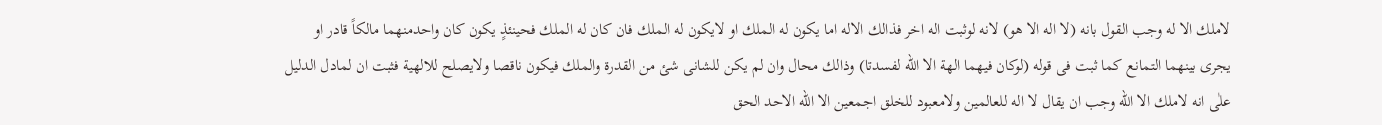لاملك الا له وجب القول بانه (لا اله الا هو) لانه لوثبت اله اخر فذالك الاله اما يکون له الملك او لايکون له الملك فان کان له الملك فحينئذٍ يکون کان واحدمنهما مالکاً قادر او يجرى بينهما التمانع کما ثبت فى قوله (لوکان فيهما الهة الا الله لفسدتا) وذالك محال وان لم يکن للشانى شئ من القدرة والملك فيکون ناقصا ولايصلح للالهية فثبت ان لمادل الدليل علٰى انه لاملك الا الله وجب ان يقال لا اله للعالمين ولامعبود للخلق اجمعين الا الله الاحد الحق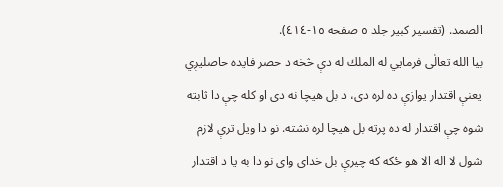الصمد. (تفسير کبير جلد ٥ صفحه ١٥-٤١٤).
بيا الله تعالٰى فرمايي له الملك له دې څخه د حصر فايده حاصليږي يعنې اقتدار يوازې ده لره دى، د بل هيچا نه دى او کله چې دا ثابته شوه چې اقتدار له ده پرته بل هيچا لره نشته. نو دا ويل ترې لازم شول لا اله الا هو ځکه که چيرې بل خداى واى نو دا به يا د اقتدار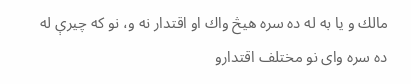مالك و يا به له ده سره هيڅ واك او اقتدار نه و، نو که چيرې له ده سره واى نو مختلف اقتدارو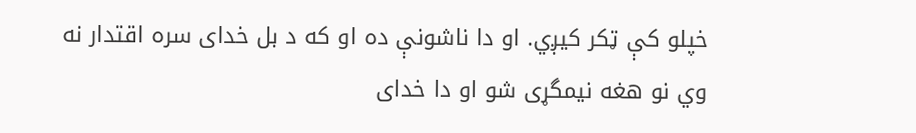خپلو کې ټکر کيږي. او دا ناشونې ده او که د بل خداى سره اقتدار نه وي نو هغه نيمگړى شو او دا خداى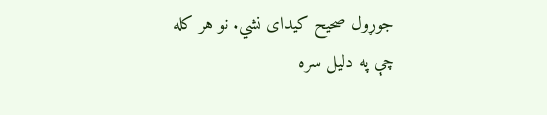جوړول صحيح کيداى نشي. نو هر کله چې په دليل سره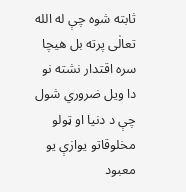ثابته شوه چې له الله تعالٰى پرته بل هيچا سره اقتدار نشته نو دا ويل ضروري شول چې د دنيا او ټولو مخلوقاتو يوازې يو معبود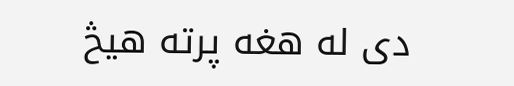دى له هغه پرته هيڅ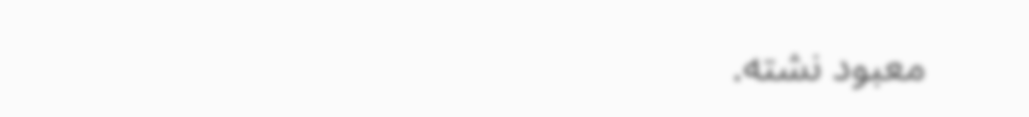معبود نشته.